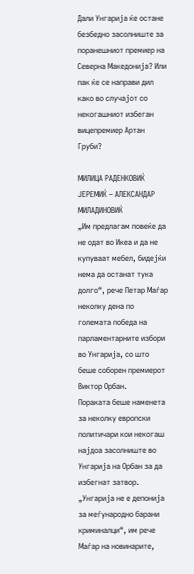Дали Унгарија ќе остане безбедно засолниште за поранешниот премиер на Северна Македонија? Или пак ќе се направи дил како во случајот со некогашниот избеган вицепремиер Артан Груби?

МИЛИЦА РАДЕНКОВИЌ ЈЕРЕМИЌ – АЛЕКСАНДАР МИЛАДИНОВИЌ
„Им предлагам повеќе да не одат во Икеа и да не купуваат мебел, бидејќи нема да останат тука долго“, рече Петар Маѓар неколку дена по големата победа на парламентарните избори во Унгарија, со што беше соборен премиерот Виктор Орбан.
Пораката беше наменета за неколку европски политичари кои некогаш најдоа засолниште во Унгарија на Орбан за да избегнат затвор.
„Унгарија не е депонија за меѓународно барани криминалци“, им рече Маѓар на новинарите,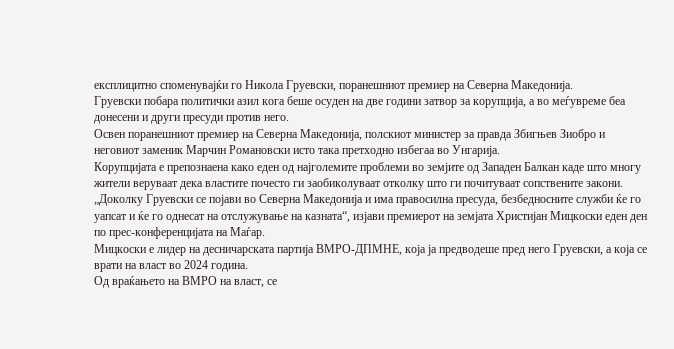експлицитно споменувајќи го Никола Груевски, поранешниот премиер на Северна Македонија.
Груевски побара политички азил кога беше осуден на две години затвор за корупција, а во меѓувреме беа донесени и други пресуди против него.
Освен поранешниот премиер на Северна Македонија, полскиот министер за правда Збигњев Зиобро и неговиот заменик Марчин Романовски исто така претходно избегаа во Унгарија.
Корупцијата е препознаена како еден од најголемите проблеми во земјите од Западен Балкан каде што многу жители веруваат дека властите почесто ги заобиколуваат отколку што ги почитуваат сопствените закони.
„Доколку Груевски се појави во Северна Македонија и има правосилна пресуда, безбедносните служби ќе го уапсат и ќе го однесат на отслужување на казната“, изјави премиерот на земјата Христијан Мицкоски еден ден по прес-конференцијата на Маѓар.
Мицкоски е лидер на десничарската партија ВМРО-ДПМНЕ, која ја предводеше пред него Груевски, а која се врати на власт во 2024 година.
Од враќањето на ВМРО на власт, се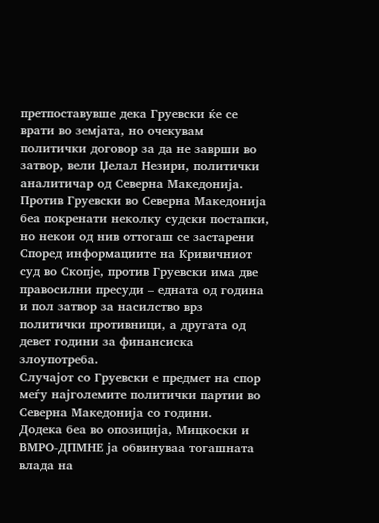претпоставувше дека Груевски ќе се врати во земјата, но очекувам политички договор за да не заврши во затвор, вели Џелал Незири, политички аналитичар од Северна Македонија.
Против Груевски во Северна Македонија беа покренати неколку судски постапки, но некои од нив оттогаш се застарени Според информациите на Кривичниот суд во Скопјe, против Груевски има две правосилни пресуди – едната од година и пол затвор за насилство врз политички противници, а другата од девет години за финансиска злоупотреба.
Случајот со Груевски е предмет на спор меѓу најголемите политички партии во Северна Македонија со години.
Додека беа во опозиција, Мицкоски и ВМРО-ДПМНЕ ја обвинуваа тогашната влада на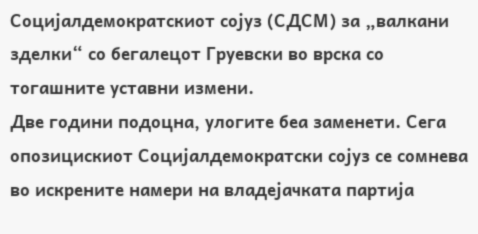Социјалдемократскиот сојуз (СДСМ) за „валкани зделки“ со бегалецот Груевски во врска со тогашните уставни измени.
Две години подоцна, улогите беа заменети. Сега опозицискиот Социјалдемократски сојуз се сомнева во искрените намери на владејачката партија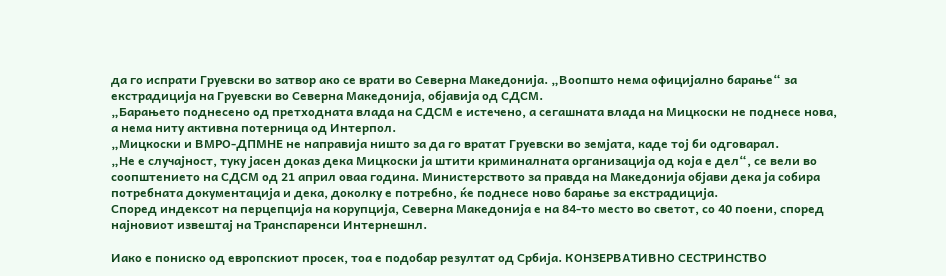да го испрати Груевски во затвор ако се врати во Северна Македонија. „Воопшто нема официјално барање“ за екстрадиција на Груевски во Северна Македонија, објавија од СДСМ.
„Барањето поднесено од претходната влада на СДСМ е истечено, а сегашната влада на Мицкоски не поднесе нова, а нема ниту активна потерница од Интерпол.
„Мицкоски и ВМРО-ДПМНЕ не направија ништо за да го вратат Груевски во земјата, каде тој би одговарал.
„Не е случајност, туку јасен доказ дека Мицкоски ја штити криминалната организација од која е дел“, се вели во соопштението на СДСМ од 21 април оваа година. Министерството за правда на Македонија објави дека ја собира потребната документација и дека, доколку е потребно, ќе поднесе ново барање за екстрадиција.
Според индексот на перцепција на корупција, Северна Македонија е на 84-то место во светот, со 40 поени, според најновиот извештај на Транспаренси Интернешнл.

Иако е пониско од европскиот просек, тоа е подобар резултат од Србија. КОНЗЕРВАТИВНО СЕСТРИНСТВО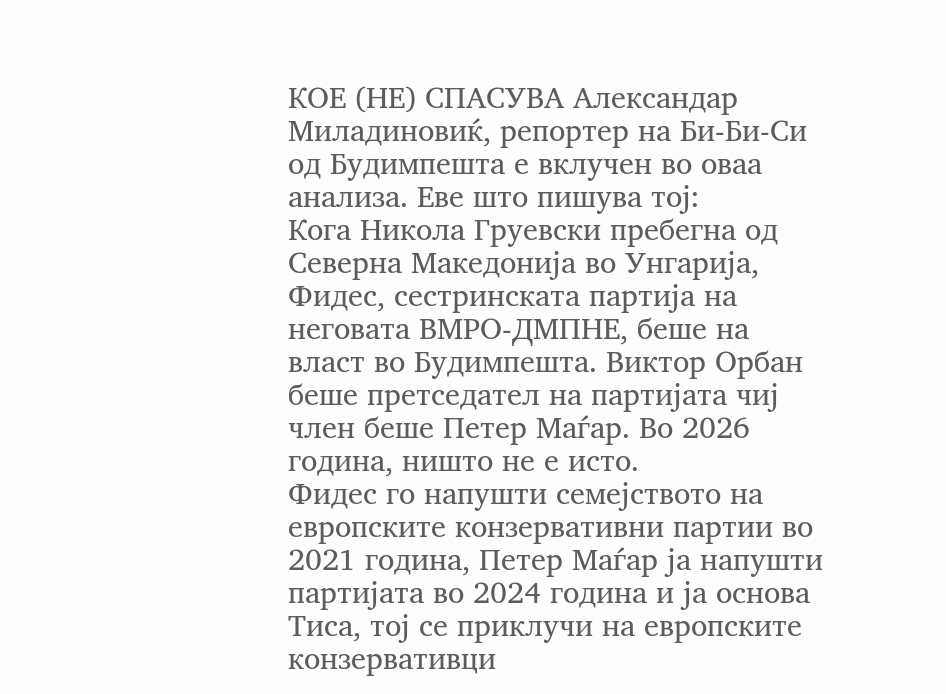КОЕ (НЕ) СПАСУВА Александар Миладиновиќ, репортер на Би-Би-Си од Будимпешта е вклучен во оваа анализа. Еве што пишува тој:
Кога Никола Груевски пребегна од Северна Македонија во Унгарија, Фидес, сестринската партија на неговата ВМРО-ДМПНЕ, беше на власт во Будимпешта. Виктор Орбан беше претседател на партијата чиј член беше Петер Маѓар. Во 2026 година, ништо не е исто.
Фидес го напушти семејството на европските конзервативни партии во 2021 година, Петер Маѓар ја напушти партијата во 2024 година и ја основа Тиса, тој се приклучи на европските конзервативци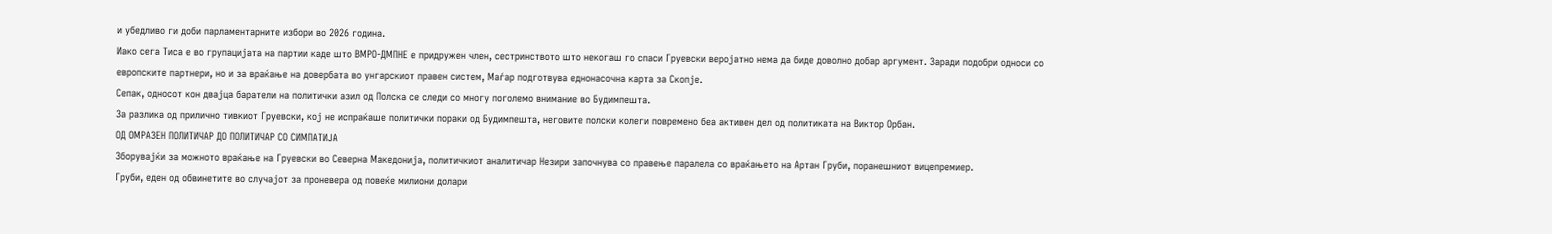и убедливо ги доби парламентарните избори во 2026 година.
Иако сега Тиса е во групацијата на партии каде што ВМРО-ДМПНЕ е придружен член, сестринството што некогаш го спаси Груевски веројатно нема да биде доволно добар аргумент. Заради подобри односи со европските партнери, но и за враќање на довербата во унгарскиот правен систем, Маѓар подготвува еднонасочна карта за Скопјe.
Сепак, односот кон двајца баратели на политички азил од Полска се следи со многу поголемо внимание во Будимпешта.
За разлика од прилично тивкиот Груевски, кој не испраќаше политички пораки од Будимпешта, неговите полски колеги повремено беа активен дел од политиката на Виктор Орбан.
ОД ОМРАЗЕН ПОЛИТИЧАР ДО ПОЛИТИЧАР СО СИМПАТИЈА
Зборувајќи за можното враќање на Груевски во Северна Македонија, политичкиот аналитичар Незири започнува со правење паралела со враќањето на Артан Груби, поранешниот вицепремиер.
Груби, еден од обвинетите во случајот за проневера од повеќе милиони долари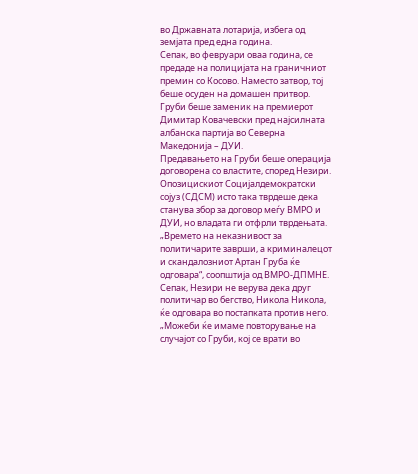во Државната лотарија, избега од земјата пред една година.
Сепак, во февруари оваа година, се предаде на полицијата на граничниот премин со Косово. Наместо затвор, тој беше осуден на домашен притвор. Груби беше заменик на премиерот Димитар Ковачевски пред најсилната албанска партија во Северна Македонија – ДУИ.
Предавањето на Груби беше операција договорена со властите, според Незири. Опозицискиот Социјалдемократски сојуз (СДСМ) исто така тврдеше дека станува збор за договор меѓу ВМРО и ДУИ, но владата ги отфрли тврдењата. „Времето на неказнивост за политичарите заврши, а криминалецот и скандалозниот Артан Груба ќе одговара“, соопштија од ВМРО-ДПМНЕ.
Сепак, Незири не верува дека друг политичар во бегство, Никола Никола, ќе одговара во постапката против него. „Можеби ќе имаме повторување на случајот со Груби, кој се врати во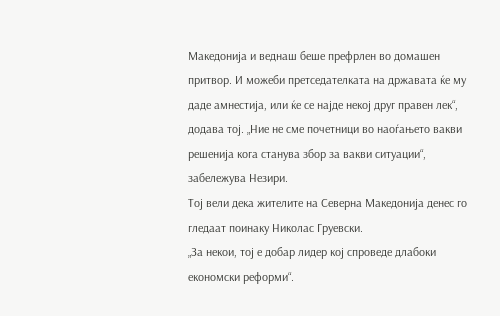Македонија и веднаш беше префрлен во домашен притвор. И можеби претседателката на државата ќе му даде амнестија, или ќе се најде некој друг правен лек“, додава тој. „Ние не сме почетници во наоѓањето вакви решенија кога станува збор за вакви ситуации“, забележува Незири.
Тој вели дека жителите на Северна Македонија денес го гледаат поинаку Николас Груевски.
„За некои, тој е добар лидер кој спроведе длабоки економски реформи“.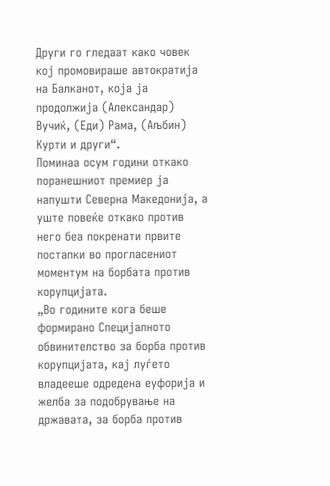Други го гледаат како човек кој промовираше автократија на Балканот, која ја продолжија (Александар) Вучиќ, (Еди) Рама, (Аљбин) Курти и други“.
Поминаа осум години откако поранешниот премиер ја напушти Северна Македонија, а уште повеќе откако против него беа покренати првите постапки во прогласениот моментум на борбата против корупцијата.
„Во годините кога беше формирано Специјалното обвинителство за борба против корупцијата, кај луѓето владееше одредена еуфорија и желба за подобрување на државата, за борба против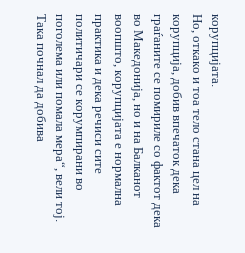корупцијата.
Но, откако и тоа тело стана цел на корупција, добив впечаток дека граѓаните се помириле со фактот дека во Македонија, но и на Балканот воопшто, корупцијата е нормална практика и дека речиси сите политичари се корумпирани во поголема или помала мера“, вели тој.
Така почнал да добива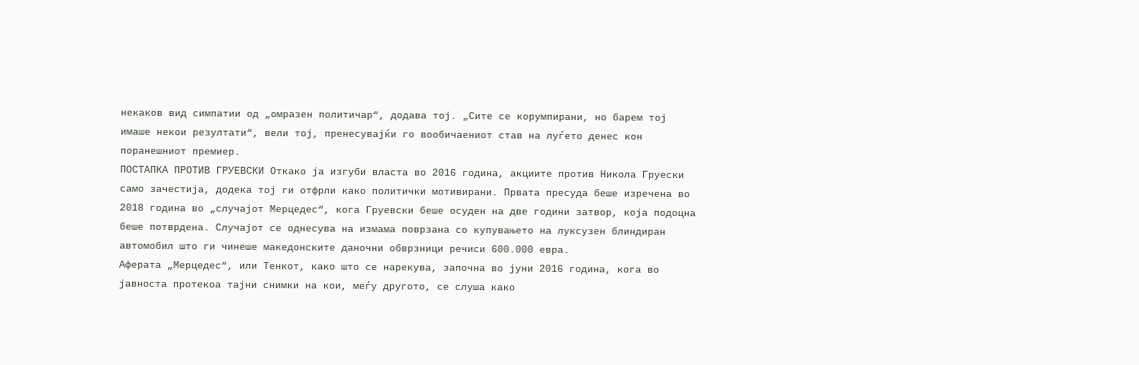некаков вид симпатии од „омразен политичар“, додава тој. „Сите се корумпирани, но барем тој имаше некои резултати“, вели тој, пренесувајќи го вообичаениот став на луѓето денес кон поранешниот премиер.
ПОСТАПКА ПРОТИВ ГРУЕВСКИ Откако ја изгуби власта во 2016 година, акциите против Никола Груески само зачестија, додека тој ги отфрли како политички мотивирани. Првата пресуда беше изречена во 2018 година во „случајот Мерцедес“, кога Груевски беше осуден на две години затвор, која подоцна беше потврдена. Случајот се однесува на измама поврзана со купувањето на луксузен блиндиран автомобил што ги чинеше македонските даночни обврзници речиси 600.000 евра.
Аферата „Мерцедес“, или Тенкот, како што се нарекува, започна во јуни 2016 година, кога во јавноста протекоа тајни снимки на кои, меѓу другото, се слуша како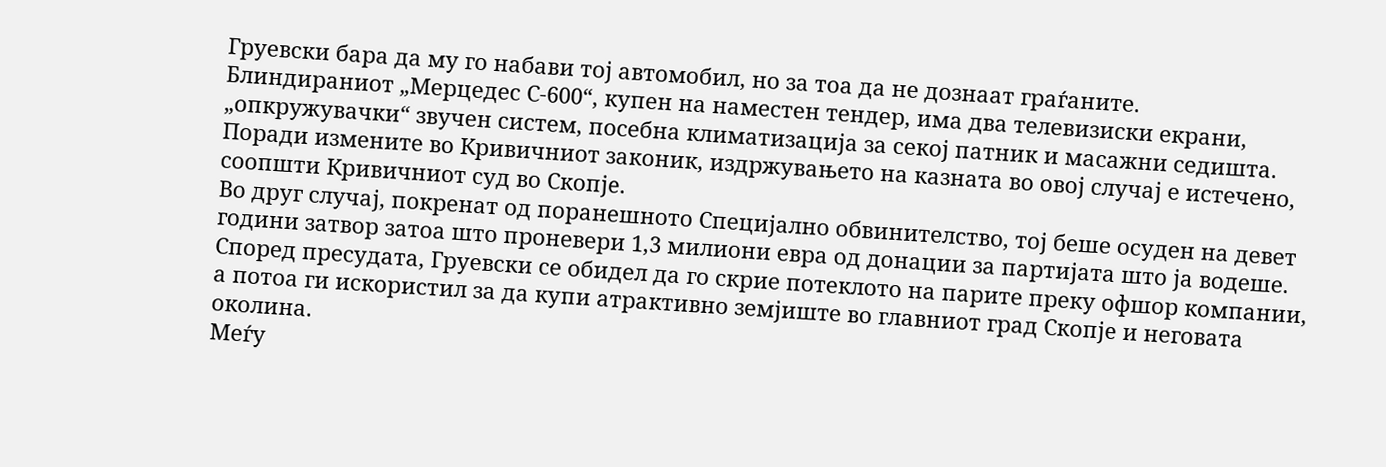Груевски бара да му го набави тој автомобил, но за тоа да не дознаат граѓаните.
Блиндираниот „Мерцедес С-600“, купен на наместен тендер, има два телевизиски екрани, „опкружувачки“ звучен систем, посебна климатизација за секој патник и масажни седишта. Поради измените во Кривичниот законик, издржувањето на казната во овој случај е истечено, соопшти Кривичниот суд во Скопјe.
Во друг случај, покренат од поранешното Специјално обвинителство, тој беше осуден на девет години затвор затоа што проневери 1,3 милиони евра од донации за партијата што ја водеше. Според пресудата, Груевски се обидел да го скрие потеклото на парите преку офшор компании, а потоа ги искористил за да купи атрактивно земјиште во главниот град Скопјe и неговата околина.
Меѓу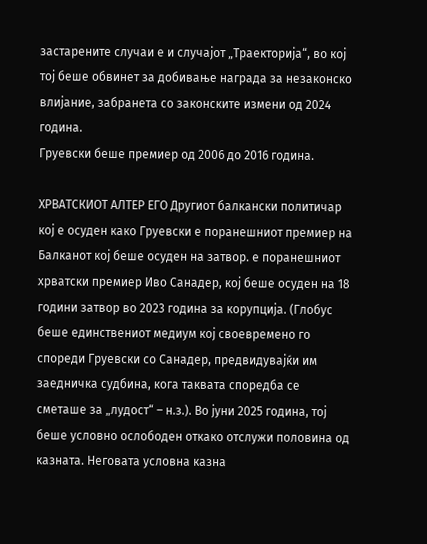застарените случаи е и случајот „Траекторија“, во кој тој беше обвинет за добивање награда за незаконско влијание, забранета со законските измени од 2024 година.
Груевски беше премиер од 2006 до 2016 година.

ХРВАТСКИОТ АЛТЕР ЕГО Другиот балкански политичар кој е осуден како Груевски е поранешниот премиер на Балканот кој беше осуден на затвор. е поранешниот хрватски премиер Иво Санадер, кој беше осуден на 18 години затвор во 2023 година за корупција. (Глобус беше единствениот медиум кој своевремено го спореди Груевски со Санадер, предвидувајќи им заедничка судбина, кога таквата споредба се сметаше за „лудост“ – н.з.). Во јуни 2025 година, тој беше условно ослободен откако отслужи половина од казната. Неговата условна казна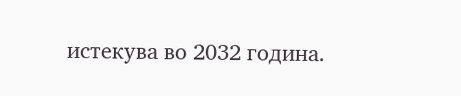истекува во 2032 година.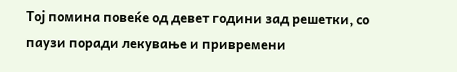Тој помина повеќе од девет години зад решетки, со паузи поради лекување и привремени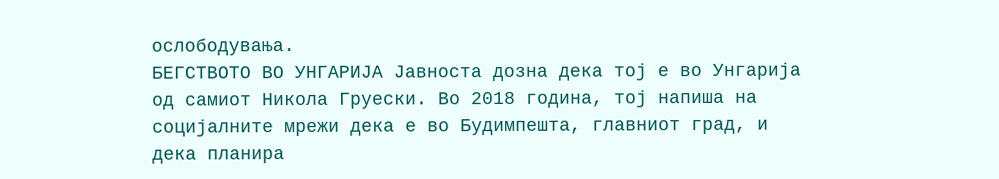ослободувања.
БЕГСТВОТО ВО УНГАРИЈА Јавноста дозна дека тој е во Унгарија од самиот Никола Груески. Во 2018 година, тој напиша на социјалните мрежи дека е во Будимпешта, главниот град, и дека планира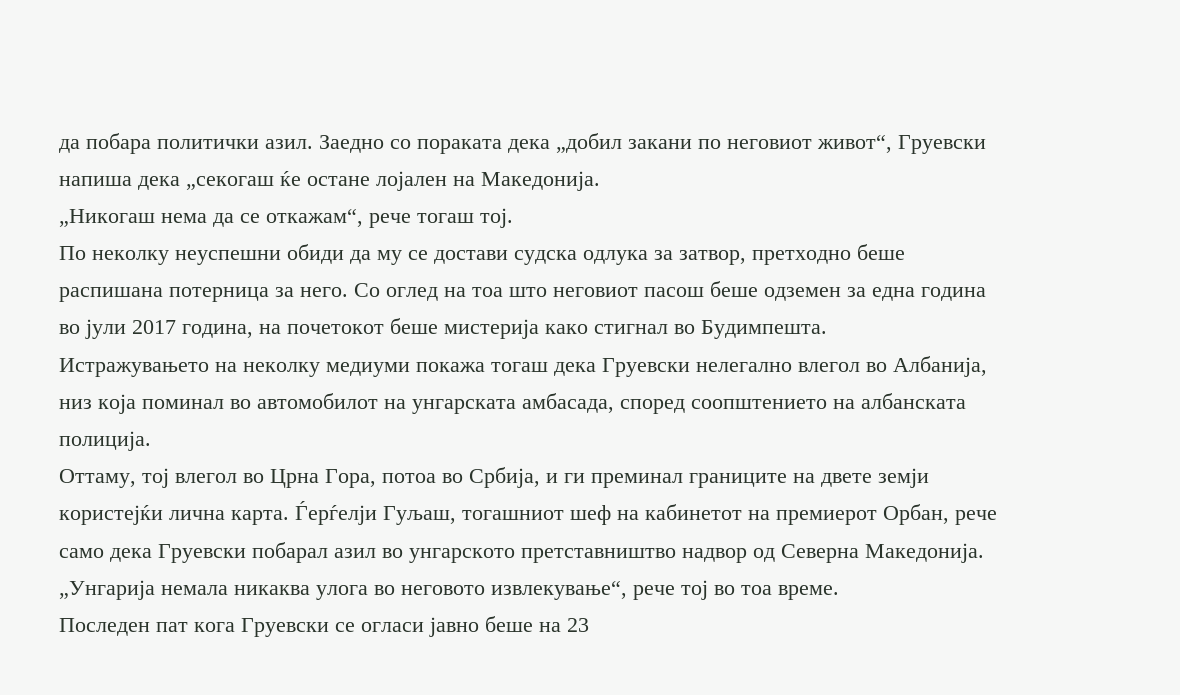да побара политички азил. Заедно со пораката дека „добил закани по неговиот живот“, Груевски напиша дека „секогаш ќе остане лојален на Македонија.
„Никогаш нема да се откажам“, рече тогаш тој.
По неколку неуспешни обиди да му се достави судска одлука за затвор, претходно беше распишана потерница за него. Со оглед на тоа што неговиот пасош беше одземен за една година во јули 2017 година, на почетокот беше мистерија како стигнал во Будимпешта.
Истражувањето на неколку медиуми покажа тогаш дека Груевски нелегално влегол во Албанија, низ која поминал во автомобилот на унгарската амбасада, според соопштението на албанската полиција.
Оттаму, тој влегол во Црна Гора, потоа во Србија, и ги преминал границите на двете земји користејќи лична карта. Ѓерѓелји Гуљаш, тогашниот шеф на кабинетот на премиерот Орбан, рече само дека Груевски побарал азил во унгарското претставништво надвор од Северна Македонија. „Унгарија немала никаква улога во неговото извлекување“, рече тој во тоа време.
Последен пат кога Груевски се огласи јавно беше на 23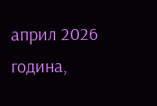април 2026 година,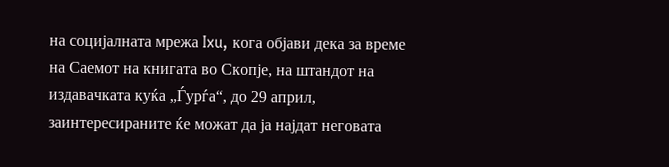на социјалната мрежа Ixu, кога објави дека за време на Саемот на книгата во Скопјe, на штандот на издавачката куќа „Ѓурѓа“, до 29 април, заинтересираните ќе можат да ја најдат неговата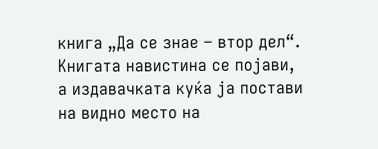книга „Да се знае – втор дел“.
Книгата навистина се појави, а издавачката куќа ја постави на видно место на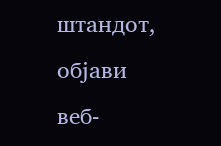штандот, објави веб-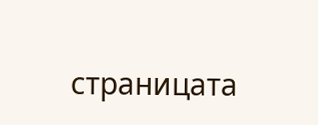страницата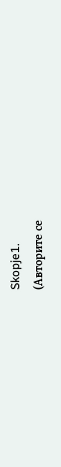Skopje1.
(Авторите се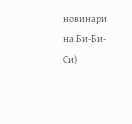новинари на Би-Би-Си)